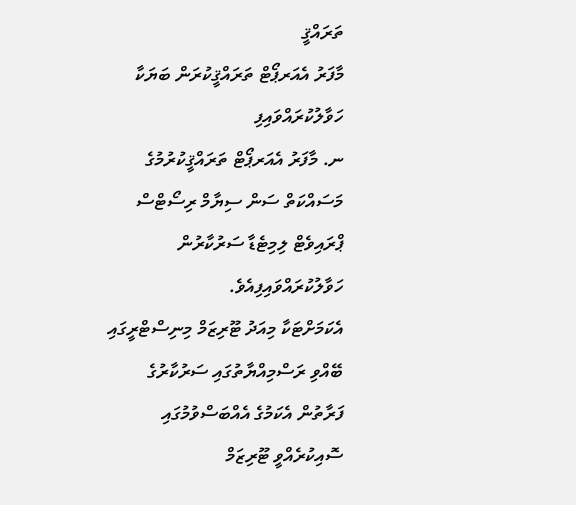ތަރައްޤީ
މާފަރު އެއަރޕޯޓް ތަރައްޤީކުރަން ބަޔަކާ ހަވާލުކުރައްވައިފި
ނ. މާފަރު އެއަރޕޯޓް ތަރައްޤީކުރުމުގެ މަސައްކަތް ސަން ސިޔާމް ރިސޯޓްސް ޕްރައިވެޓް ލިމިޓެޑާ ސަރުކާރުން ހަވާލުކުރައްވައިފިއެވެ.
އެކަމަށްޓަކާ މިއަދު ޓޫރިޒަމް މިނިސްޓްރީގައި ބޭއްވި ރަސްމިއްޔާތުގައި ސަރުކާރުގެ ފަރާތުން އެކަމުގެ އެއްބަސްވުމުގައި ސޮއިކުރެއްވީ ޓޫރިޒަމް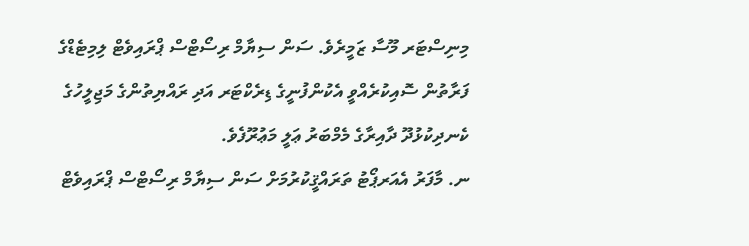މިނިސްޓަރ މޫސާ ޒަމީރެވެ. ސަން ސިޔާމް ރިސޯޓްސް ޕްރައިވެޓް ލިމިޓެޑްގެ ފަރާތުން ސޮއިކުރެއްވީ އެކުންފުނީގެ ޑިރެކްޓަރ އަދި ރައްޔިތުންގެ މަޖިލީހުގެ ކެނދިކުޅުދޫ ދާއިރާގެ މެމްބަރު ޢަލީ މަޢުރޫފެވެ.
ނ. މާފަރު އެއަރޕޯޓު ތަރައްޤީކުރުމަށް ސަން ސިޔާމް ރިސޯޓްސް ޕްރައިވެޓް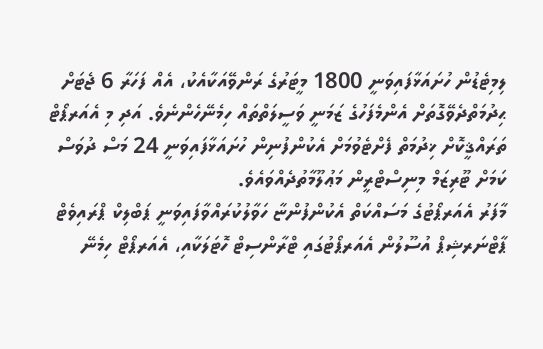ލިމިޓެޑުން ހުށައަޅާފައިވަނީ 1800 މީޓަރުގެ ރަންވޭއަކާއެކު، އެއް ފަހަރާ 6 ޖެޓަށް ޙިދުމަތްދެވޭގޮތަށް އެންމެފަހުގެ ޒަމަނީ ވަސީލަތްތައް ހިމެނޭހެންނެވެ. އަދި މި އެއަރޕޯޓް ތަރައްޤީކޮށް ޚިދުމަތް ފެށްޓެވުމަށް އެކުންފުނިން ހުށައަޅާފައިވަނީ 24 މަސް ދުވަސް ކަމަށް ޓޫރިޒަމް މިނިސްޓްރީން މަޢުލޫމާތުދެއްވައެވެ.
މާފަރު އެއަރޕޯޓުގެ މަސައްކަތް އެކުންފުންޏާ ހަވާލުކުރައްވާފައިވަނީ ޕަބްލިކް ޕްރައިވެޓް ޕާޓްނަރޝިޕް އުސޫލުން އެއަރޕޯޓުގައި ޓްރާންސިޓް ހޮޓަލަކާއި، އެއަރޕޯޓް ހިމެނޭ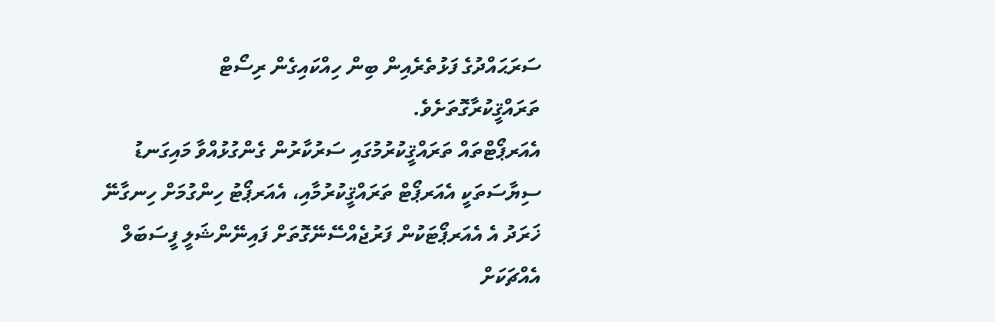ސަރަޙައްދުގެ ފަޅުތެރެއިން ބިން ހިއްކައިގެން ރިސޯޓް ތަރައްޤީކުރާގޮތަށެވެ.
އެއަރޕޯޓްތައް ތަރައްޤީކުރުމުގައި ސަރުކާރުން ގެންގުޅުއްވާ މައިގަނޑު ސިޔާސަތަކީ އެއަރޕޯޓް ތަރައްޤީކުރުމާއި، އެއަރޕޯޓު ހިންގުމަށް ހިނގާނޭ ޚަރަދު އެ އެއަރޕޯޓަކުން ފަރުޖެއްސޭނޭގޮތަށް ފައިނޭންޝަލީ ފީސަބަލް އެއްޗަކަށް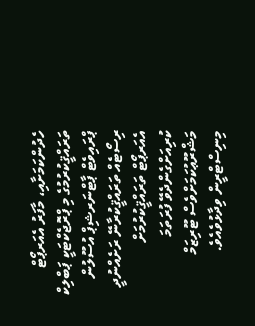ހެދުންކަމަށާއި، މާފަރު އެއަރޕޯޓް ތަރައްޤީކުރުމުގެ މި ޕްރޮޖެކްޓަކީ ޕަބްލިކް ޕްރައިވެޓް ޕާޓްނަރޝިޕް އުސޫލުން ރިސޯޓެއް ތަރައްޤީކުރާނޭ ރަށެއްނުދީ އެއަރޕޯޓް ތަރައްޤީކުރުމަށް ކުރިއަށްގެންދެވޭ ފުރަތަމަ މަޝްރޫޢުކަމަށްވެސް ޓޫރިޒަމް މިނިސްޓްރީން ވިދާޅުވެއެވެ.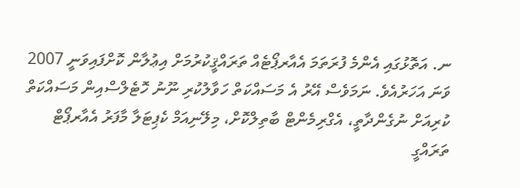ނ. އަތޮޅުގައި އެންމެ ފުރަތަމަ އެއާރޕޯޓެއް ތަރައްޤީކުރުމަށް އިޢުލާން ކޮށްފައިވަނީ 2007 ވަނަ އަހަރުއެވެ. ނަމަވެސް އޭރު އެ މަސައްކަތް ހަވާލުކުރި ނޫނު ހޮޓެލްސްއިން މަސައްކަތް ކުރިއަށް ނުގެންދާތީ، އެގްރިމެންޓް ބާތިލްކޮށް، މިލޭނިއަމް ކެޕިޓަލާ މާފަރު އެއާރޕޯޓް ތަރައްގީ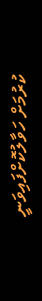ކުރުމަށް ހަވާލުކޮށްފައިވަނީ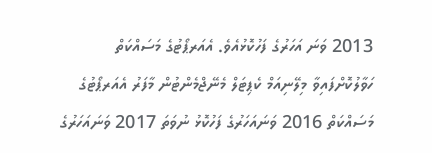2013 ވަނަ އަހަރުގެ ފަހުކޮޅުއެވެ. އެއަރޕޯޓުގެ މަސައްކަތް ހަވާލުކޮށްފައިވާ މިލޭނިއަމް ކެޕިޓަލް މެނޭޖްމެންޓުން މާފަރު އެއަރޕޯޓުގެ މަސައްކަތް 2016 ވަނައަހަރުގެ ފަހުކޮޅު ނުވަތަ 2017 ވަނައަހަރުގެ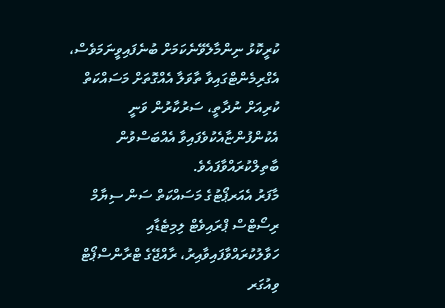ކުރީކޮޅު ނިންމާލެވޭނެކަމަށް ބުނެފައިވީނަމަވެސް، އެގްރިމެންޓްގައިވާ ތާވަލާ އެއްގޮތަށް މަސައްކަތް ކުރިއަށް ނުދާތީ، ސަރުކާރުން ވަނީ އެކުންފުންޏާއެކުވެފައިވާ އެއްބަސްވުން ބާތިލްކުރައްވާފައެވެ.
މާފަރު އެއަރޕޯޓުގެ މަސައްކަތް ސަން ސިޔާމް ރިސޯޓްސް ޕްރައިވެޓް ލިމިޓެޑާއި ހަވާލުކުރައްވާފައިވާއިރު، ރާއްޖޭގެ ޓްރާންސްޕޯޓް ވިއުގަރ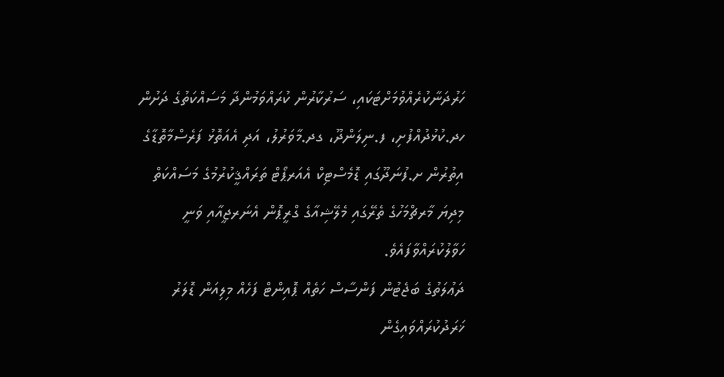ހަރުދަނާކުރެއްވުމަށްޓަކައި، ސަރުކާރުން ކުރައްވަމުންދާ މަސައްކަތުގެ ދަށުން ހދ.ކުޅުދުއްފުށި، ފ.ނިލަންދޫ، ގދ.މާވަރުލު، އަދި އެއަތޮޅު ފަރެސްމާތޮޑާގެ އިތުރުން ށ.ފުނަދޫގައި ޑޮމެސްޓިކް އެއަރޕޯޓް ތަރައްޤީކުރުމުގެ މަސައްކަތް މިދިޔަ މާރޗްމަހުގެ ތެރޭގައި މެލޭޝިއާގެ ގްރީޕޮން އެނަރޖީއާއި ވަނީ ހަވާލުކުރައްވާފައެވެ.
ދަޢުލަތުގެ ބަޖެޓުން ފަންސާސް ހަތެއް ޕޮއިންޓް ފަހެއް މިލިއަން ޑޮލަރު ޚަރަދުކުރައްވައިގެން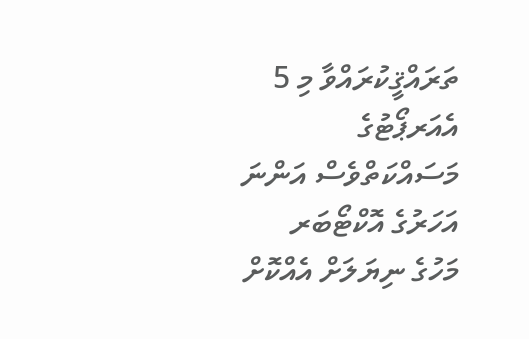ތަރައްޤީކުރައްވާ މި 5 އެއަރޕޯޓުގެ މަސައްކަތްވެސް އަންނަ އަހަރުގެ އޮކްޓޯބަރ މަހުގެ ނިޔަލަށް އެއްކޮށް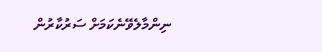ނިންމާލެވޭނެކަމަށް ސަރުކާރުން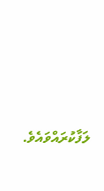ލަފާކުރައްވައެވެ.